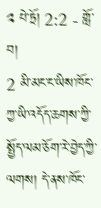༢ པེ་ཏྲོ། 2:2 - གློ་བ།
2 མི་མང་ང་ཡིས་ཁོང་ཀྱ་ཡི་འདོད་ཆགས་ཀྱི་སྤྱོད་ལམ་ཅོག་རེ་བྱེད་ཀྱི་ལགས། དེ་ནས་ཁོང་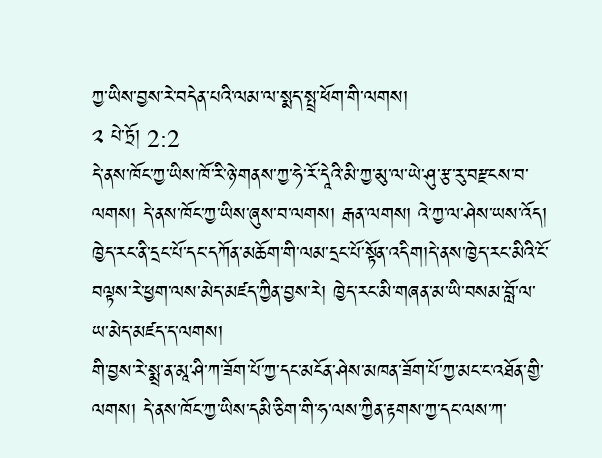ཀྱ་ཡིས་བྱས་རེ་བདེན་པའི་ལམ་ལ་སྨད་སྤྲ་ཕོག་གི་ལགས།
༢ པེ་ཏྲོ། 2:2
དེ་ནས་ཁོང་ཀྱ་ཡིས་ཁོ་རི་ཉེ་གནས་ཀྱ་ཧེ་རོ་དཱེའི་མི་ཀྱ་མུ་ལ་ཡེ་ཤུ་རྩ་རུ་བརྫངས་བ་ལགས། དེ་ནས་ཁོང་ཀྱ་ཡིས་ཞུས་བ་ལགས། རྒན་ལགས། འེ་ཀྱ་ལ་ཤེས་ཡས་འོད། ཁྱེད་རང་ནི་དྲང་པོ་དང་དཀོན་མཆོག་གི་ལམ་དྲང་པོ་སྟོན་འདིག།དེ་ནས་ཁྱེད་རང་མིའི་ངོ་བལྟས་རེ་ཕྱག་ལས་མེད་མཛད་ཀྱིན་བྱས་རེ། ཁྱེད་རང་མི་གཞན་མ་ཡི་བསམ་བློ་ལ་ཡ་མེད་མཛད་ད་ལགས།
གི་བྱས་རེ་སྨྲ་ན་མཱ་ཤི་ཀ་ཟོག་པོ་ཀྱ་དང་མངོན་ཤེས་མཁན་ཟོག་པོ་ཀྱ་མང་ང་འཐོན་གྱི་ལགས། དེ་ནས་ཁོང་ཀྱ་ཡིས་དམི་ཅིག་གི་ཧ་ལས་ཀྱིན་རྟགས་ཀྱ་དང་ལས་ཀ་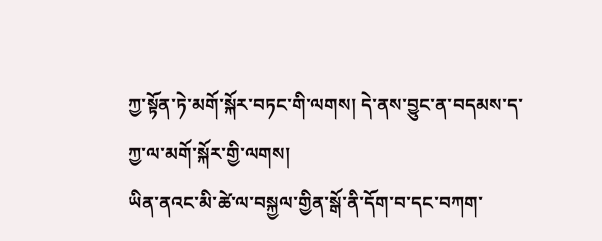ཀྱ་སྟོན་ཏེ་མགོ་སྐོར་བཏང་གི་ལགས། དེ་ནས་བྱུང་ན་བདམས་ད་ཀྱ་ལ་མགོ་སྐོར་གྱི་ལགས།
ཡིན་ནའང་མི་ཚེ་ལ་བསྐྱལ་གྱིན་སྒོ་ནི་དོག་བ་དང་བཀག་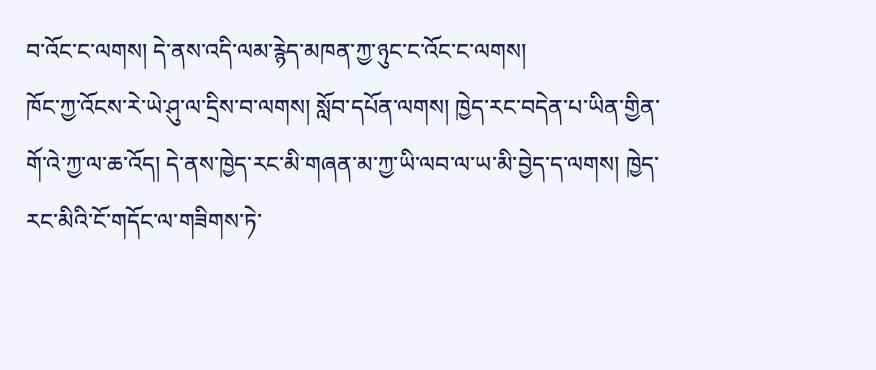བ་འོང་ང་ལགས། དེ་ནས་འདི་ལམ་རྙེད་མཁན་ཀྱ་ཉུང་ང་འོང་ང་ལགས།
ཁོང་ཀྱ་འོངས་རེ་ཡེ་ཤུ་ལ་དྲིས་བ་ལགས། སློབ་དཔོན་ལགས། ཁྱེད་རང་བདེན་པ་ཡིན་གྱིན་གོ་འེ་ཀྱ་ལ་ཆ་འོད། དེ་ནས་ཁྱེད་རང་མི་གཞན་མ་ཀྱ་ཡི་ལབ་ལ་ཡ་མི་བྱེད་ད་ལགས། ཁྱེད་རང་མིའི་ངོ་གདོང་ལ་གཟིགས་ཏེ་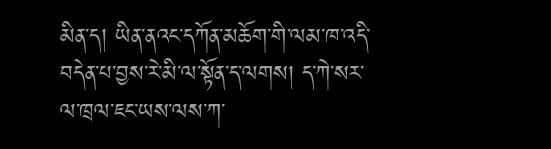མིན་ད། ཡིན་ནའང་དཀོན་མཆོག་གི་ལམ་ཁ་འདི་བདེན་པ་བྱས་རེ་མི་ལ་སྟོན་ད་ལགས། ད་ཀེ་སར་ལ་ཁྲལ་ཇང་ཡས་ལས་ཀ་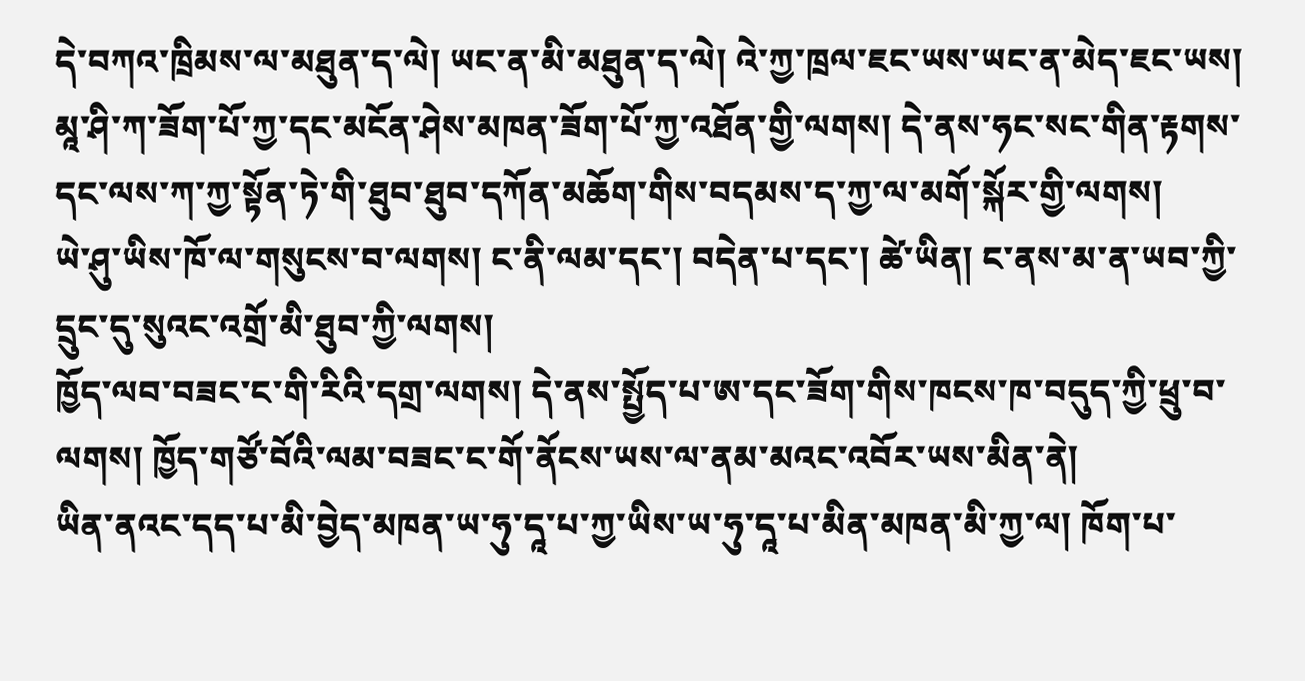དེ་བཀའ་ཁྲིམས་ལ་མཐུན་ད་ལེ། ཡང་ན་མི་མཐུན་ད་ལེ། འེ་ཀྱ་ཁྲལ་ཇང་ཡས་ཡང་ན་མེད་ཇང་ཡས།
མཱ་ཤི་ཀ་ཟོག་པོ་ཀྱ་དང་མངོན་ཤེས་མཁན་ཟོག་པོ་ཀྱ་འཐོན་གྱི་ལགས། དེ་ནས་ཧང་སང་གིན་རྟགས་དང་ལས་ཀ་ཀྱ་སྟོན་ཏེ་གི་ཐུབ་ཐུབ་དཀོན་མཆོག་གིས་བདམས་ད་ཀྱ་ལ་མགོ་སྐོར་གྱི་ལགས།
ཡེ་ཤུ་ཡིས་ཁོ་ལ་གསུངས་བ་ལགས། ང་ནི་ལམ་དང་། བདེན་པ་དང་། ཚེ་ཡིན། ང་ནས་མ་ན་ཡབ་ཀྱི་དྲུང་དུ་སུའང་འགྲོ་མི་ཐུབ་ཀྱི་ལགས།
ཁྱོད་ལབ་བཟང་ང་གི་རིའི་དགྲ་ལགས། དེ་ནས་སྤྱོད་པ་ཨ་དང་ཟོག་གིས་ཁངས་ཁ་བདུད་ཀྱི་ཕྲུ་བ་ལགས། ཁྱོད་གཙོ་བོའི་ལམ་བཟང་ང་གོ་ནོངས་ཡས་ལ་ནམ་མའང་འབོར་ཡས་མིན་ནེ།
ཡིན་ནའང་དད་པ་མི་བྱེད་མཁན་ཡ་ཧུ་དཱ་པ་ཀྱ་ཡིས་ཡ་ཧུ་དཱ་པ་མིན་མཁན་མི་ཀྱ་ལ། ཁོག་པ་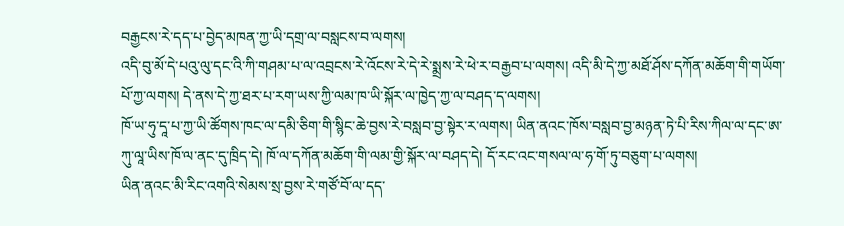བརྒྱངས་རེ་དད་པ་བྱེད་མཁན་ཀྱ་ཡི་དགྲ་ལ་བསླངས་བ་ལགས།
འདི་བུ་མོ་དེ་པའུ་ལུ་དང་འི་ཀི་གཤམ་པ་ལ་འབྲངས་རེ་འོངས་རེ་དེ་རེ་སྨྲས་རེ་ཕེ་ར་བརྒྱབ་པ་ལགས། འདི་མི་དེ་ཀྱ་མཐོ་ཤོས་དཀོན་མཆོག་གི་གཡོག་པོ་ཀྱ་ལགས། དེ་ནས་དེ་ཀྱ་ཐར་པ་རག་ཡས་ཀྱི་ལམ་ཁ་ཡི་སྐོར་ལ་ཁྱེད་ཀྱ་ལ་བཤད་ད་ལགས།
ཁོ་ཡ་ཧུ་དཱ་པ་ཀྱ་ཡི་ཚོགས་ཁང་ལ་དམི་ཅིག་གི་སྙིང་ཆེ་བྱས་རེ་བསླབ་བྱ་སྟེར་ར་ལགས། ཡིན་ནའང་ཁོས་བསླབ་བྱ་མཉན་ཏེ་པི་རིས་ཀིལ་ལ་དང་ཨ་ཀུ་ལཱ་ཡིས་ཁོ་ལ་ནང་དུ་ཁྲིད་དེ། ཁོ་ལ་དཀོན་མཆོག་གི་ལམ་གྱི་སྐོར་ལ་བཤད་དེ། དོ་རང་འང་གསལ་ལ་ཧ་གོ་ཏུ་བཅུག་པ་ལགས།
ཡིན་ནའང་མི་རིང་འགའི་སེམས་སྲ་བྱས་རེ་གཙོ་བོ་ལ་དད་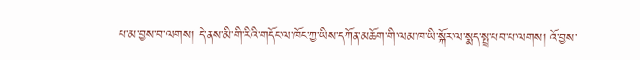པ་མ་བྱས་བ་ལགས། དེ་ནས་མི་གི་རིའི་གདོང་ལ་ཁོང་ཀྱ་ཡིས་དཀོན་མཆོག་གི་ལམ་ཁ་ཡི་སྐོར་ལ་སྨད་སྤྲ་པབ་པ་ལགས། འོ་བྱས་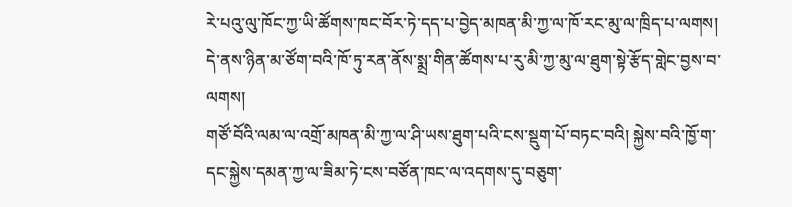རེ་པའུ་ལུ་ཁོང་ཀྱ་ཡི་ཚོགས་ཁང་བོར་ཏེ་དད་པ་བྱེད་མཁན་མི་ཀྱ་ལ་ཁོ་རང་མུ་ལ་ཁྲིད་པ་ལགས། དེ་ནས་ཉིན་མ་ཙོག་བའི་ཁོ་ཏུ་རན་ནོས་སྨྲ་གིན་ཚོགས་པ་རུ་མི་ཀྱ་མུ་ལ་ཐུག་སྟེ་རྩོད་གླེང་བྱས་བ་ལགས།
གཙོ་བོའི་ལམ་ལ་འགྲོ་མཁན་མི་ཀྱ་ལ་ཤི་ཡས་ཐུག་པའི་ངས་སྡུག་པོ་བཏང་བའི། སྐྱེས་བའི་ཁྱོ་ག་དང་སྐྱེས་དམན་ཀྱ་ལ་ཟིམ་ཏེ་ངས་བཙོན་ཁང་ལ་འདགས་དུ་བཅུག་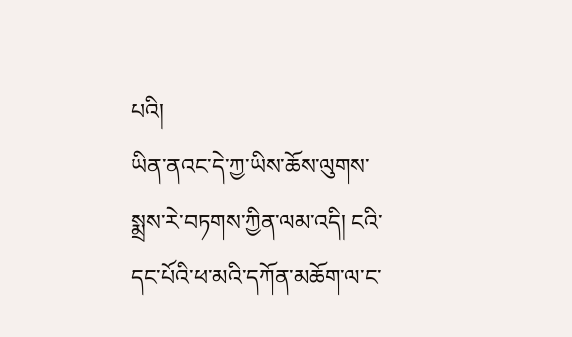པའི།
ཡིན་ནའང་དེ་ཀྱ་ཡིས་ཆོས་ལུགས་སྨྲས་རེ་བཏགས་ཀྱིན་ལམ་འདི། ངའི་དང་པོའི་ཕ་མའི་དཀོན་མཆོག་ལ་ང་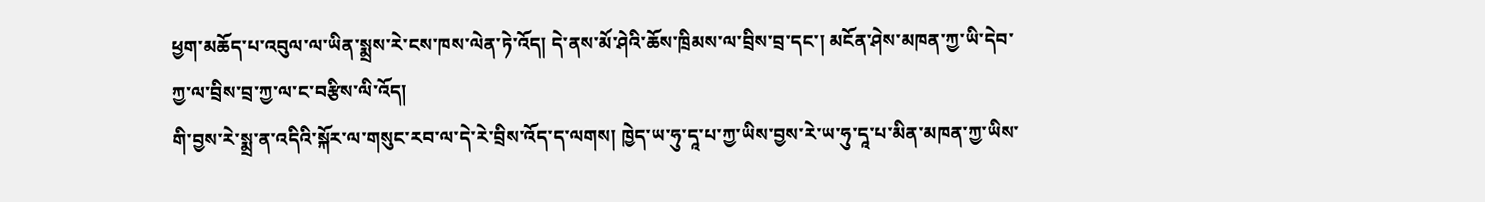ཕྱག་མཆོད་པ་འབུལ་ལ་ཡིན་སྨྲས་རེ་ངས་ཁས་ལེན་ཏེ་འོད། དེ་ནས་མོ་ཤེའི་ཆོས་ཁྲིམས་ལ་བྲིས་བྲ་དང་། མངོན་ཤེས་མཁན་ཀྱ་ཡི་དེབ་ཀྱ་ལ་བྲིས་བྲ་ཀྱ་ལ་ང་བརྩིས་ལི་འོད།
གི་བྱས་རེ་སྨྲ་ན་འདིའི་སྐོར་ལ་གསུང་རབ་ལ་དེ་རེ་བྲིས་འོད་ད་ལགས། ཁྱེད་ཡ་ཧུ་དཱ་པ་ཀྱ་ཡིས་བྱས་རེ་ཡ་ཧུ་དཱ་པ་མིན་མཁན་ཀྱ་ཡིས་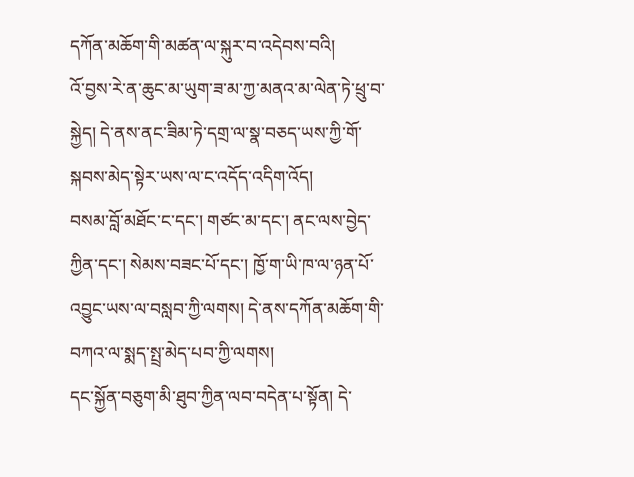དཀོན་མཆོག་གི་མཚན་ལ་སྐུར་བ་འདེབས་བའི།
འོ་བྱས་རེ་ན་ཆུང་མ་ཡུག་ཟ་མ་ཀྱ་མནའ་མ་ལེན་ཏེ་ཕྲུ་བ་སྐྱེད། དེ་ནས་ནང་ཟིམ་ཏེ་དགྲ་ལ་སྣ་བཅད་ཡས་ཀྱི་གོ་སྐབས་མེད་སྟེར་ཡས་ལ་ང་འདོད་འདིག་འོད།
བསམ་བློ་མཐོང་ང་དང་། གཙང་མ་དང་། ནང་ལས་བྱེད་ཀྱིན་དང་། སེམས་བཟང་པོ་དང་། ཁྱོ་ག་ཡི་ཁ་ལ་ཉན་པོ་འབྱུང་ཡས་ལ་བསླབ་ཀྱི་ལགས། དེ་ནས་དཀོན་མཆོག་གི་བཀའ་ལ་སྨད་སྤྲ་མེད་པབ་ཀྱི་ལགས།
དང་སྐྱོན་བཅུག་མི་ཐུབ་ཀྱིན་ལབ་བདེན་པ་སྟོན། དེ་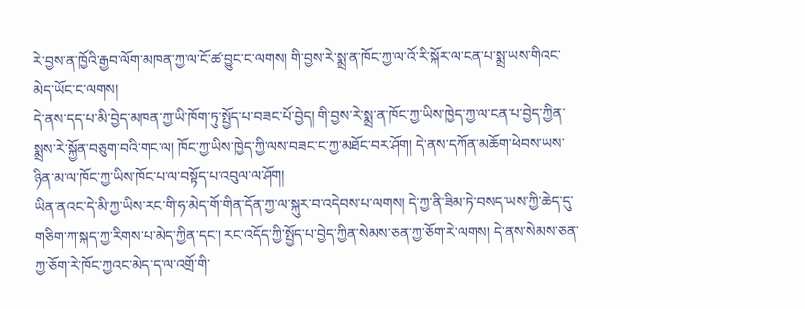རེ་བྱས་ན་ཁྱོའི་རྒྱབ་ལོག་མཁན་ཀྱ་ལ་ངོ་ཚ་བྱུང་ང་ལགས། གི་བྱས་རེ་སྨྲ་ན་ཁོང་ཀྱ་ལ་འོ་རི་སྐོར་ལ་ངན་པ་སྨྲ་ཡས་གིའང་མེད་ཡོང་ང་ལགས།
དེ་ནས་དད་པ་མི་བྱེད་མཁན་ཀྱ་ཡི་ཁོག་ཏུ་སྤྱོད་པ་བཟང་པོ་བྱེད། གི་བྱས་རེ་སྨྲ་ན་ཁོང་ཀྱ་ཡིས་ཁྱེད་ཀྱ་ལ་ངན་པ་བྱེད་ཀྱིན་སྨྲས་རེ་སྐྱོན་བཅུག་བའི་གང་ལ། ཁོང་ཀྱ་ཡིས་ཁྱེད་ཀྱི་ལས་བཟང་ང་ཀྱ་མཐོང་བར་ཤོག། དེ་ནས་དཀོན་མཆོག་ཕེབས་ཡས་ཉིན་མ་ལ་ཁོང་ཀྱ་ཡིས་ཁོང་པ་ལ་བསྟོད་པ་འབུལ་ལ་ཤོག།
ཡིན་ནའང་དེ་མི་ཀྱ་ཡིས་རང་གི་ཧ་མེད་གོ་གིན་དོན་ཀྱ་ལ་སྐུར་བ་འདེབས་པ་ལགས། དེ་ཀྱ་ནི་ཟིམ་ཏེ་བསད་ཡས་ཀྱི་ཆེད་དུ་གཅིག་ཀ་སྐད་ཀྱ་རིགས་པ་མེད་ཀྱིན་དང་། རང་འདོད་ཀྱི་སྤྱོད་པ་བྱེད་ཀྱིན་སེམས་ཅན་ཀྱ་ཅོག་རེ་ལགས། དེ་ནས་སེམས་ཅན་ཀྱ་ཅོག་རེ་ཁོང་ཀྱའང་མེད་ད་ལ་འགྲོ་གི་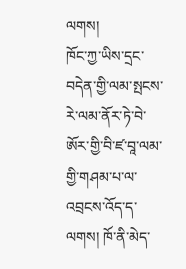ལགས།
ཁོང་ཀྱ་ཡིས་དྲང་བདེན་གྱི་ལམ་སྤངས་རེ་ལམ་ནོར་ཏེ་བེ་ཨོར་གྱི་བི་ཛ་བཱ་ལམ་གྱི་གཤམ་པ་ལ་འབྲངས་འོད་ད་ལགས། ཁོ་ནི་མེད་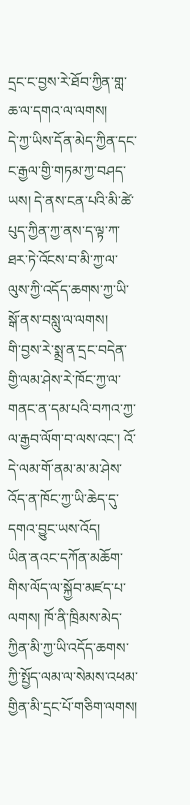དྲང་ང་བྱས་རེ་ཐོབ་ཀྱིན་གླ་ཆ་ལ་དགའ་ལ་ལགས།
དེ་ཀྱ་ཡིས་དོན་མེད་ཀྱིན་དང་ང་རྒྱལ་གྱི་གཏམ་ཀྱ་བཤད་ཡས། དེ་ནས་ངན་པའི་མི་ཚེ་པུད་ཀྱིན་ཀྱ་ནས་ད་ལྟ་ཀ་ཐར་ཏེ་འོངས་བ་མི་ཀྱ་ལ་ལུས་ཀྱི་འདོད་ཆགས་ཀྱ་ཡི་སྒོ་ནས་བསླུ་ལ་ལགས།
གི་བྱས་རེ་སྨྲ་ན་དྲང་བདེན་གྱི་ལམ་ཤེས་རེ་ཁོང་ཀྱ་ལ་གནང་ན་དམ་པའི་བཀའ་ཀྱ་ལ་རྒྱབ་ལོག་བ་ལས་འང་། འོ་དེ་ལམ་གོ་ནམ་མ་མ་ཤེས་འོད་ན་ཁོང་ཀྱ་ཡི་ཆེད་དུ་དགའ་བྱུང་ཡས་འོད།
ཡིན་ནའང་དཀོན་མཆོག་གིས་ལོད་ལ་སྐྱོབ་མཛད་པ་ལགས། ཁོ་ནི་ཁྲིམས་མེད་ཀྱིན་མི་ཀྱ་ཡི་འདོད་ཆགས་ཀྱི་སྤྱོད་ལམ་ལ་སེམས་འཕམ་གྱིན་མི་དྲང་པོ་གཅིག་ལགས།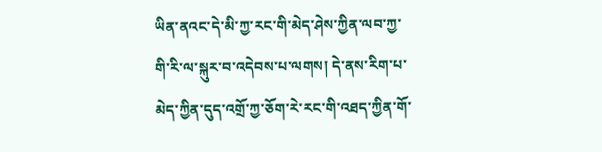ཡིན་ནའང་དེ་མི་ཀྱ་རང་གི་མེད་ཤེས་ཀྱིན་ལབ་ཀྱ་གི་རི་ལ་སྐུར་བ་འདེབས་པ་ལགས། དེ་ནས་རིག་པ་མེད་ཀྱིན་དུད་འགྲོ་ཀྱ་ཅོག་རེ་རང་གི་འཐད་ཀྱིན་གོ་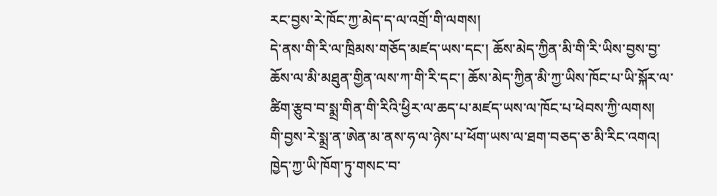རང་བྱས་རེ་ཁོང་ཀྱ་མེད་ད་ལ་འགྲོ་གི་ལགས།
དེ་ནས་གི་རི་ལ་ཁྲིམས་གཅོད་མཛད་ཡས་དང་། ཆོས་མེད་ཀྱིན་མི་གི་རི་ཡིས་བྱས་བྱ་ཆོས་ལ་མི་མཐུན་གྱིན་ལས་ཀ་གི་རི་དང་། ཆོས་མེད་ཀྱིན་མི་ཀྱ་ཡིས་ཁོང་པ་ཡི་སྐོར་ལ་ཚིག་རྩུབ་བ་སྨྲ་གིན་གི་རིའི་ཕྱིར་ལ་ཆད་པ་མཛད་ཡས་ལ་ཁོང་པ་ཕེབས་ཀྱི་ལགས།
གི་བྱས་རེ་སྨྲ་ན་ཨེན་མ་ནས་ཧ་ལ་ཉེས་པ་ཕོག་ཡས་ལ་ཐག་བཅད་ཅ་མི་རིང་འགའ། ཁྱེད་ཀྱ་ཡི་ཁོག་ཏུ་གསང་བ་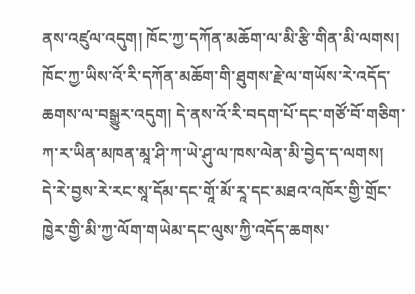ནས་འཛུལ་འདུག། ཁོང་ཀྱ་དཀོན་མཆོག་ལ་མི་རྩི་གིན་མི་ལགས། ཁོང་ཀྱ་ཡིས་འོ་རི་དཀོན་མཆོག་གི་ཐུགས་རྗེ་ལ་གཡོས་རེ་འདོད་ཆགས་ལ་བསྒྱུར་འདུག། དེ་ནས་འོ་རི་བདག་པོ་དང་གཙོ་བོ་གཅིག་ཀ་ར་ཡིན་མཁན་མཱ་ཤི་ཀ་ཡེ་ཤུ་ལ་ཁས་ལེན་མི་བྱེད་ད་ལགས།
དེ་རེ་བྱས་རེ་རང་སཱ་དོམ་དང་གཱོ་མོ་རཱ་དང་མཐའ་འཁོར་གྱི་གྲོང་ཁྱེར་གྱི་མི་ཀྱ་ལོག་གཡེམ་དང་ལུས་ཀྱི་འདོད་ཆགས་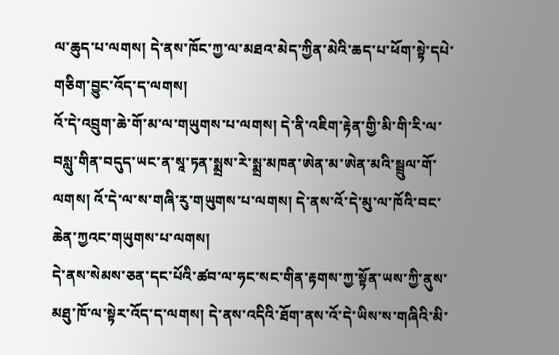ལ་ཆུད་པ་ལགས། དེ་ནས་ཁོང་ཀྱ་ལ་མཐའ་མེད་ཀྱིན་མེའི་ཆད་པ་ཕོག་སྟེ་དཔེ་གཅིག་བྱུང་འོད་ད་ལགས།
འོ་དེ་འབྲུག་ཆེ་གོ་མ་ལ་གཡུགས་པ་ལགས། དེ་ནི་འཇིག་རྟེན་གྱི་མི་གི་རི་ལ་བསླུ་གིན་བདུད་ཡང་ན་སཱ་ཏན་སྨྲས་རེ་སྨྲ་མཁན་ཨེན་མ་ཨེན་མའི་སྦྲུལ་གོ་ལགས། འོ་དེ་ལ་ས་གཞི་རུ་གཡུགས་པ་ལགས། དེ་ནས་འོ་དེ་མུ་ལ་ཁོའི་བང་ཆེན་ཀྱའང་གཡུགས་པ་ལགས།
དེ་ནས་སེམས་ཅན་དང་པོའི་ཚབ་ལ་ཧང་སང་གིན་རྟགས་ཀྱ་སྟོན་ཡས་ཀྱི་ནུས་མཐུ་ཁོ་ལ་སྟེར་འོད་ད་ལགས། དེ་ནས་འདིའི་ཐོག་ནས་འོ་དེ་ཡིས་ས་གཞིའི་མི་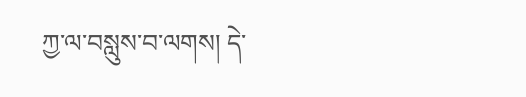ཀྱ་ལ་བསླུས་བ་ལགས། དེ་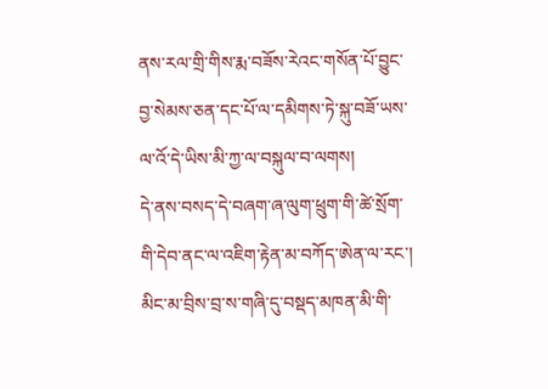ནས་རལ་གྲི་གིས་རྨ་བཟོས་རེའང་གསོན་པོ་བྱུང་བྱ་སེམས་ཅན་དང་པོ་ལ་དམིགས་ཏེ་སྐུ་བཟོ་ཡས་ལ་འོ་དེ་ཡིས་མི་ཀྱ་ལ་བསྐུལ་བ་ལགས།
དེ་ནས་བསད་དེ་བཞག་ཞ་ལུག་ཕྲུག་གི་ཚེ་སྲོག་གི་དེབ་ནང་ལ་འཇིག་རྟེན་མ་བཀོད་ཨེན་ལ་རང་། མིང་མ་བྲིས་བྲ་ས་གཞི་དུ་བསྡད་མཁན་མི་གི་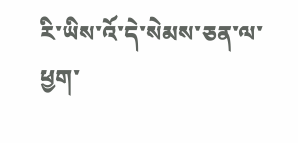རི་ཡིས་འོ་དེ་སེམས་ཅན་ལ་ཕྱག་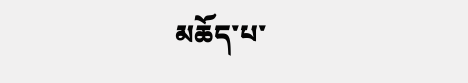མཆོད་པ་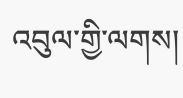འབུལ་གྱི་ལགས།